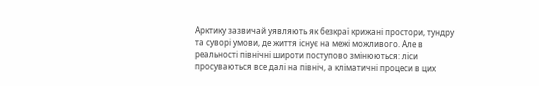Арктику зазвичай уявляють як безкраї крижані простори, тундру та суворі умови, де життя існує на межі можливого. Але в реальності північні широти поступово змінюються: ліси просуваються все далі на північ, а кліматичні процеси в цих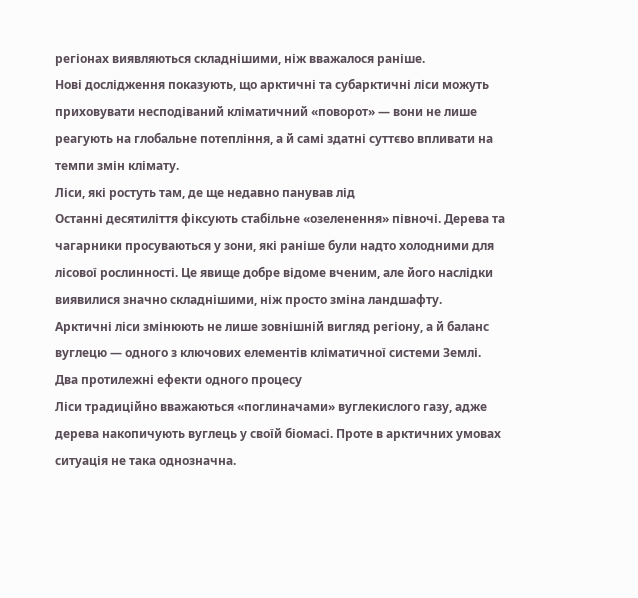регіонах виявляються складнішими, ніж вважалося раніше.
Нові дослідження показують, що арктичні та субарктичні ліси можуть приховувати несподіваний кліматичний «поворот» — вони не лише реагують на глобальне потепління, а й самі здатні суттєво впливати на темпи змін клімату.
Ліси, які ростуть там, де ще недавно панував лід
Останні десятиліття фіксують стабільне «озеленення» півночі. Дерева та чагарники просуваються у зони, які раніше були надто холодними для лісової рослинності. Це явище добре відоме вченим, але його наслідки виявилися значно складнішими, ніж просто зміна ландшафту.
Арктичні ліси змінюють не лише зовнішній вигляд регіону, а й баланс вуглецю — одного з ключових елементів кліматичної системи Землі.
Два протилежні ефекти одного процесу
Ліси традиційно вважаються «поглиначами» вуглекислого газу, адже дерева накопичують вуглець у своїй біомасі. Проте в арктичних умовах ситуація не така однозначна.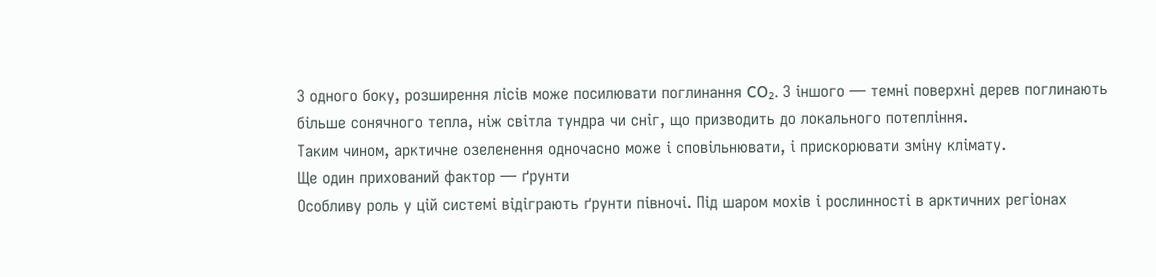З одного боку, розширення лісів може посилювати поглинання CO₂. З іншого — темні поверхні дерев поглинають більше сонячного тепла, ніж світла тундра чи сніг, що призводить до локального потепління.
Таким чином, арктичне озеленення одночасно може і сповільнювати, і прискорювати зміну клімату.
Ще один прихований фактор — ґрунти
Особливу роль у цій системі відіграють ґрунти півночі. Під шаром мохів і рослинності в арктичних регіонах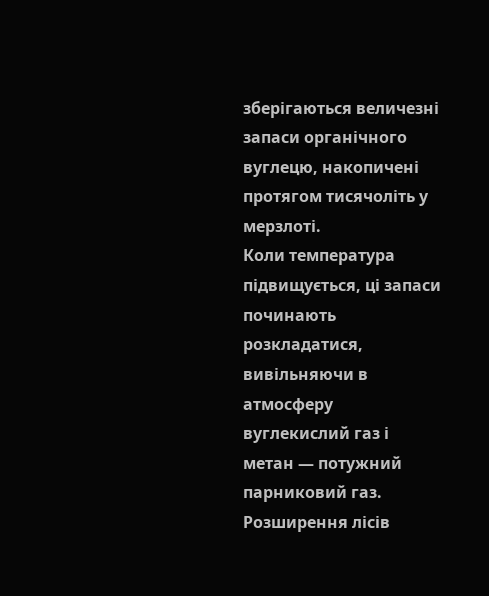зберігаються величезні запаси органічного вуглецю, накопичені протягом тисячоліть у мерзлоті.
Коли температура підвищується, ці запаси починають розкладатися, вивільняючи в атмосферу вуглекислий газ і метан — потужний парниковий газ. Розширення лісів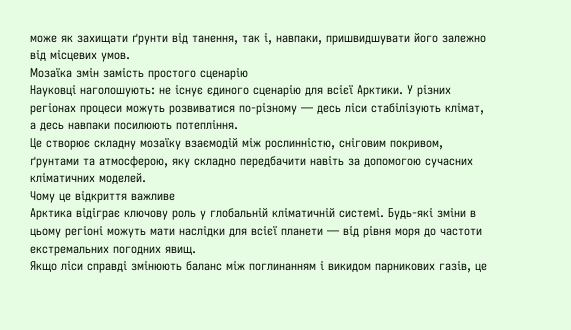може як захищати ґрунти від танення, так і, навпаки, пришвидшувати його залежно від місцевих умов.
Мозаїка змін замість простого сценарію
Науковці наголошують: не існує єдиного сценарію для всієї Арктики. У різних регіонах процеси можуть розвиватися по-різному — десь ліси стабілізують клімат, а десь навпаки посилюють потепління.
Це створює складну мозаїку взаємодій між рослинністю, сніговим покривом, ґрунтами та атмосферою, яку складно передбачити навіть за допомогою сучасних кліматичних моделей.
Чому це відкриття важливе
Арктика відіграє ключову роль у глобальній кліматичній системі. Будь-які зміни в цьому регіоні можуть мати наслідки для всієї планети — від рівня моря до частоти екстремальних погодних явищ.
Якщо ліси справді змінюють баланс між поглинанням і викидом парникових газів, це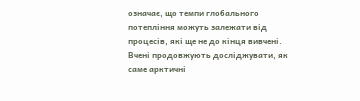означає, що темпи глобального потепління можуть залежати від процесів, які ще не до кінця вивчені.
Вчені продовжують досліджувати, як саме арктичні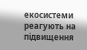екосистеми реагують на підвищення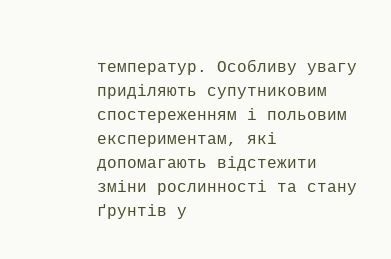температур. Особливу увагу приділяють супутниковим спостереженням і польовим експериментам, які допомагають відстежити зміни рослинності та стану ґрунтів у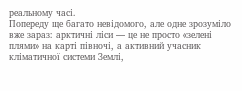реальному часі.
Попереду ще багато невідомого, але одне зрозуміло вже зараз: арктичні ліси — це не просто «зелені плями» на карті півночі, а активний учасник кліматичної системи Землі,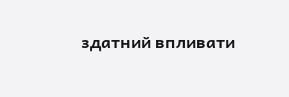здатний впливати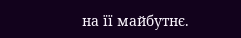на її майбутнє.